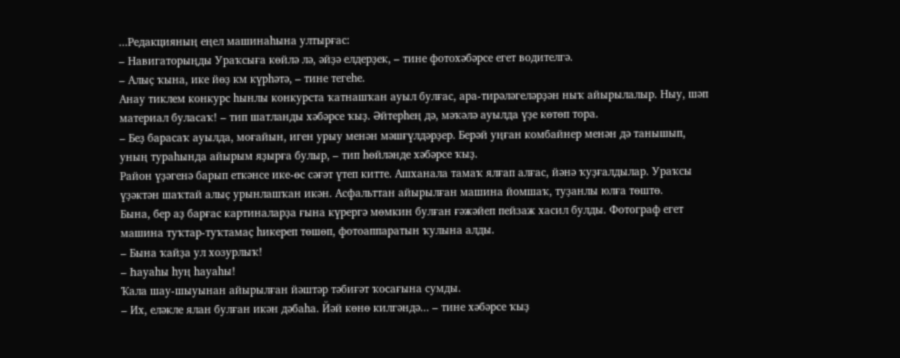...Редакцияның еңел машинаһына ултырғас:
– Навигаторыңды Ураҡсыға көйлә лә, әйҙә елдерҙек, – тине фотохәбәрсе егет водителгә.
– Алыҫ ҡына, ике йөҙ км күрһәтә, – тине тегеһе.
Анау тиклем конкурс һынлы конкурста ҡатнашҡан ауыл булғас, ара-тирәләгеләрҙән ныҡ айырылалыр. Ныу, шәп материал буласаҡ! – тип шатланды хәбәрсе ҡыҙ. Әйтерһең дә, мәҡәлә ауылда үҙе көтөп тора.
– Беҙ барасаҡ ауылда, моғайын, иген урыу менән мәшғүлдәрҙер. Берәй уңған комбайнер менән дә танышып, уның тураһында айырым яҙырға булыр, – тип һөйләнде хәбәрсе ҡыҙ.
Район үҙәгенә барып еткәнсе ике-өс сәғәт үтеп китте. Ашханала тамаҡ ялғап алғас, йәнә ҡуҙғалдылар. Ураҡсы үҙәктән шаҡтай алыҫ урынлашҡан икән. Асфальттан айырылған машина йомшаҡ, туҙанлы юлға төштө.
Бына, бер аҙ барғас картиналарҙа ғына күрергә мөмкин булған ғәжәйеп пейзаж хасил булды. Фотограф егет машина туҡтар-туҡтамаҫ һикереп төшөп, фотоаппаратын ҡулына алды.
– Бына ҡайҙа ул хозурлыҡ!
– Һауаһы һуң һауаһы!
Ҡала шау-шыуынан айырылған йәштәр тәбиғәт ҡосағына сумды.
– Их, еләкле ялан булған икән дәбаһа. Йәй көнө килгәндә... – тине хәбәрсе ҡыҙ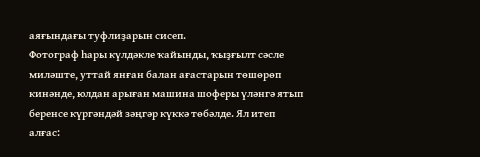аяғындағы туфлиҙарын сисеп.
Фотограф һары күлдәкле ҡайынды, ҡыҙғылт сәсле миләште, уттай янған балан ағастарын төшөрөп кинәнде, юлдан арыған машина шоферы үләнгә ятып беренсе күргәндәй зәңгәр күккә төбәлде. Ял итеп алғас: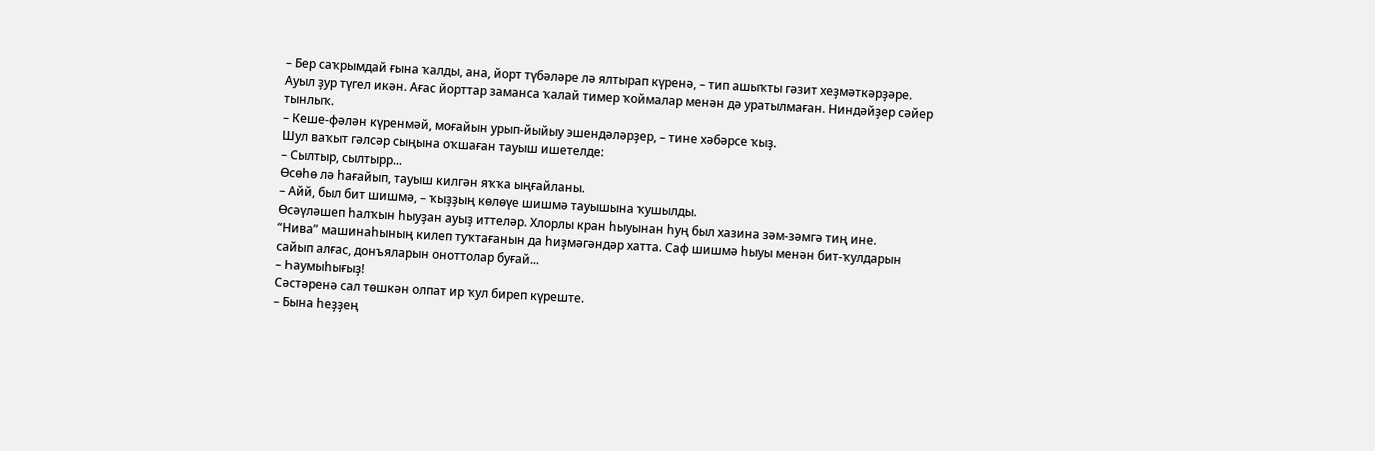– Бер саҡрымдай ғына ҡалды, ана, йорт түбәләре лә ялтырап күренә, – тип ашыҡты гәзит хеҙмәткәрҙәре.
Ауыл ҙур түгел икән. Ағас йорттар заманса ҡалай тимер ҡоймалар менән дә уратылмаған. Ниндәйҙер сәйер тынлыҡ.
– Кеше-фәлән күренмәй, моғайын урып-йыйыу эшендәләрҙер, – тине хәбәрсе ҡыҙ.
Шул ваҡыт гәлсәр сыңына оҡшаған тауыш ишетелде:
– Сылтыр, сылтырр...
Өсөһө лә һағайып, тауыш килгән яҡҡа ыңғайланы.
– Айй, был бит шишмә, – ҡыҙҙың көлөүе шишмә тауышына ҡушылды.
Өсәүләшеп һалҡын һыуҙан ауыҙ иттеләр. Хлорлы кран һыуынан һуң был хазина зәм-зәмгә тиң ине.
“Нива” машинаһының килеп туҡтағанын да һиҙмәгәндәр хатта. Саф шишмә һыуы менән бит-ҡулдарын сайып алғас, донъяларын оноттолар буғай...
– Һаумыһығыҙ!
Сәстәренә сал төшкән олпат ир ҡул биреп күреште.
– Бына һеҙҙең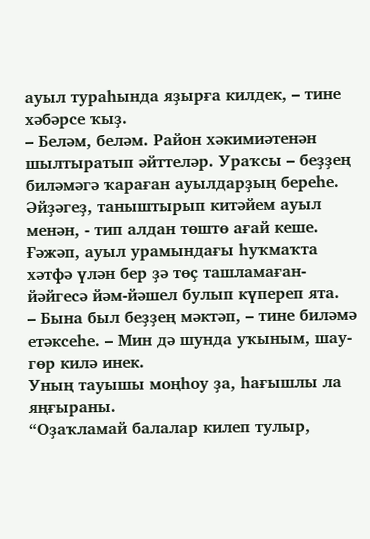ауыл тураһында яҙырға килдек, – тине хәбәрсе ҡыҙ.
– Беләм, беләм. Район хәкимиәтенән шылтыратып әйттеләр. Ураҡсы – беҙҙең биләмәгә ҡараған ауылдарҙың береһе. Әйҙәгеҙ, таныштырып китәйем ауыл менән, - тип алдан төштө ағай кеше.
Ғәжәп, ауыл урамындағы һуҡмаҡта хәтфә үлән бер ҙә төҫ ташламаған- йәйгесә йәм-йәшел булып күпереп ята.
– Бына был беҙҙең мәктәп, – тине биләмә етәксеһе. – Мин дә шунда уҡыным, шау-гөр килә инек.
Уның тауышы моңһоу ҙа, һағышлы ла яңғыраны.
“Оҙаҡламай балалар килеп тулыр,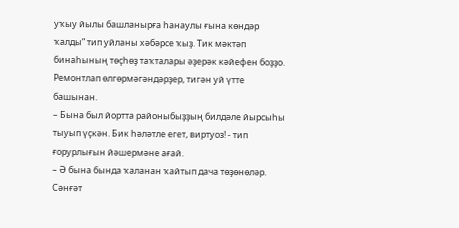уҡыу йылы башланырға һанаулы ғына көндәр ҡалды” тип уйланы хәбәрсе ҡыҙ. Тик мәктәп бинаһының төҫһөҙ таҡталары әҙерәк кәйефен боҙҙо. Ремонтлап өлгөрмәгәндәрҙер, тигән уй үтте башынан.
– Бына был йортта районыбыҙҙың билдәле йырсыһы тыуып үҫкән. Бик һәләтле егет, виртуоз! - тип ғорурлығын йәшермәне ағай.
– Ә бына бында ҡаланан ҡайтып дача төҙөнөләр. Сәнғәт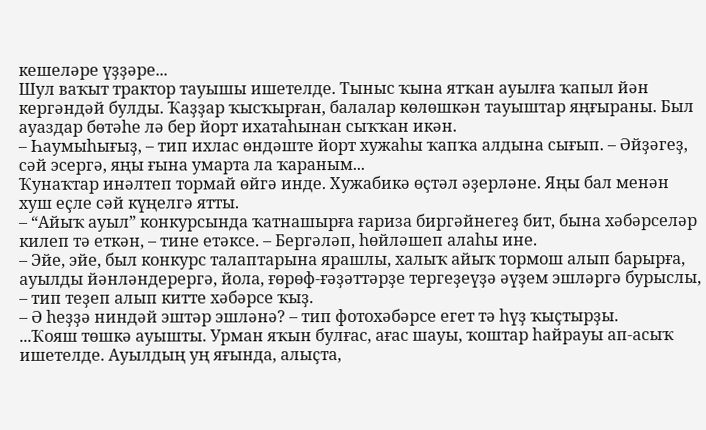кешеләре үҙҙәре...
Шул ваҡыт трактор тауышы ишетелде. Тыныс ҡына ятҡан ауылға ҡапыл йән кергәндәй булды. Ҡаҙҙар ҡысҡырған, балалар көлөшкән тауыштар яңғыраны. Был ауаздар бөтәһе лә бер йорт ихатаһынан сыҡҡан икән.
– Һаумыһығыҙ, – тип ихлас өндәште йорт хужаһы ҡапҡа алдына сығып. – Әйҙәгеҙ, сәй эсергә, яңы ғына умарта ла ҡараным...
Ҡунаҡтар инәлтеп тормай өйгә инде. Хужабикә өҫтәл әҙерләне. Яңы бал менән хуш еҫле сәй күңелгә ятты.
– “Айыҡ ауыл” конкурсында ҡатнашырға ғариза биргәйнегеҙ бит, бына хәбәрселәр килеп тә еткән, – тине етәксе. – Бергәләп, һөйләшеп алаһы ине.
– Эйе, эйе, был конкурс талаптарына ярашлы, халыҡ айыҡ тормош алып барырға, ауылды йәнләндерергә, йола, ғөрөф-ғәҙәттәрҙе тергеҙеүҙә әүҙем эшләргә бурыслы, – тип теҙеп алып китте хәбәрсе ҡыҙ.
– Ә һеҙҙә ниндәй эштәр эшләнә? – тип фотохәбәрсе егет тә һүҙ ҡыҫтырҙы.
...Ҡояш төшкә ауышты. Урман яҡын булғас, ағас шауы, ҡоштар һайрауы ап-асыҡ ишетелде. Ауылдың уң яғында, алыҫта,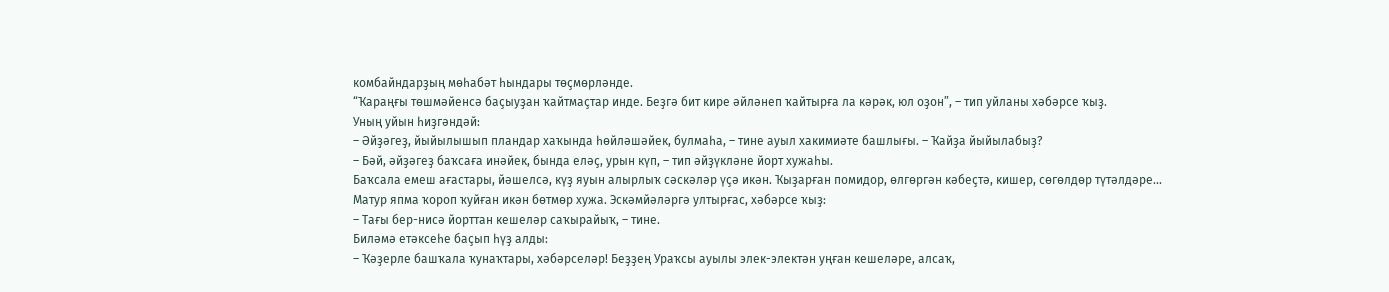комбайндарҙың мөһабәт һындары төҫмөрләнде.
“Ҡараңғы төшмәйенсә баҫыуҙан ҡайтмаҫтар инде. Беҙгә бит кире әйләнеп ҡайтырға ла кәрәк, юл оҙон”, – тип уйланы хәбәрсе ҡыҙ.
Уның уйын һиҙгәндәй:
– Әйҙәгеҙ, йыйылышып пландар хаҡында һөйләшәйек, булмаһа, – тине ауыл хакимиәте башлығы. – Ҡайҙа йыйылабыҙ?
– Бәй, әйҙәгеҙ баҡсаға инәйек, бында еләҫ, урын күп, – тип әйҙүкләне йорт хужаһы.
Баҡсала емеш ағастары, йәшелсә, күҙ яуын алырлыҡ сәскәләр үҫә икән. Ҡыҙарған помидор, өлгөргән кәбеҫтә, кишер, сөгөлдөр түтәлдәре...
Матур япма ҡороп ҡуйған икән бөтмөр хужа. Эскәмйәләргә ултырғас, хәбәрсе ҡыҙ:
– Тағы бер-нисә йорттан кешеләр саҡырайыҡ, – тине.
Биләмә етәксеһе баҫып һүҙ алды:
– Ҡәҙерле башҡала ҡунаҡтары, хәбәрселәр! Беҙҙең Ураҡсы ауылы элек-электән уңған кешеләре, алсаҡ,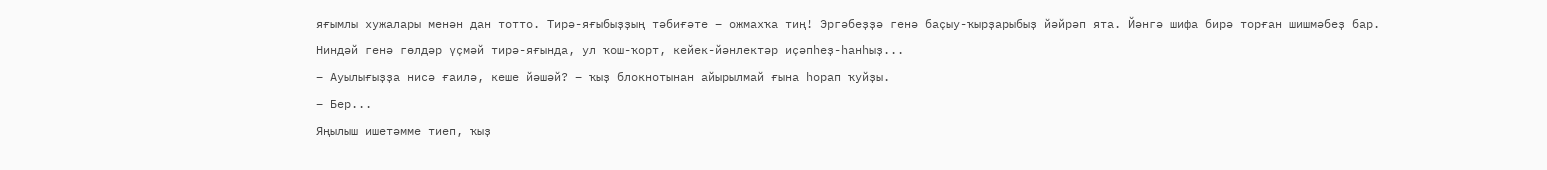яғымлы хужалары менән дан тотто. Тирә-яғыбыҙҙың тәбиғәте – ожмахҡа тиң! Эргәбеҙҙә генә баҫыу-ҡырҙарыбыҙ йәйрәп ята. Йәнгә шифа бирә торған шишмәбеҙ бар. Ниндәй генә гөлдәр үҫмәй тирә-яғында, ул ҡош-ҡорт, кейек-йәнлектәр иҫәпһеҙ-һанһыҙ...
– Ауылығыҙҙа нисә ғаилә, кеше йәшәй? – ҡыҙ блокнотынан айырылмай ғына һорап ҡуйҙы.
– Бер...
Яңылыш ишетәмме тиеп, ҡыҙ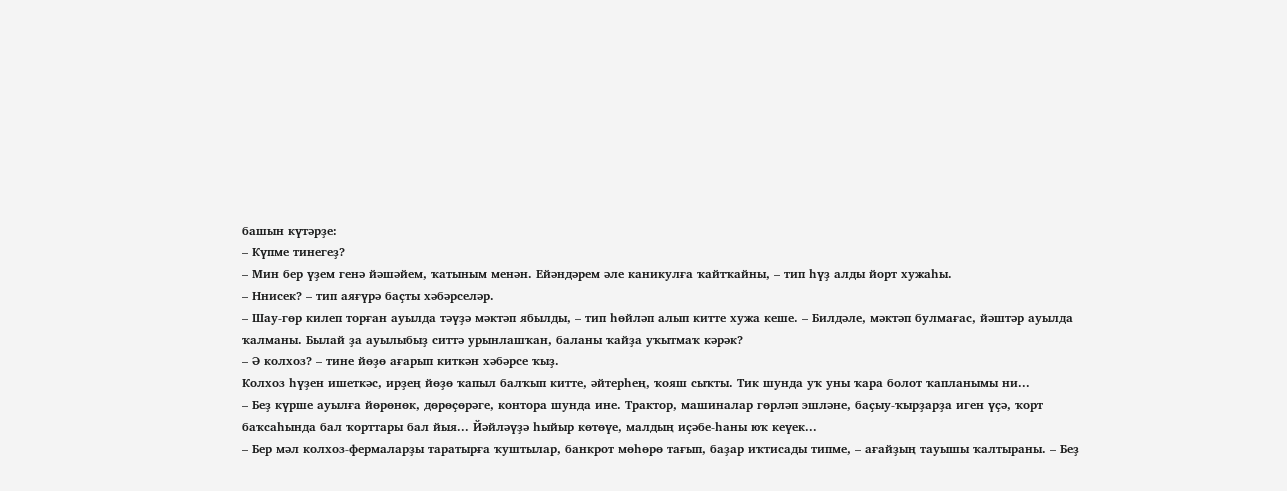башын күтәрҙе:
– Күпме тинегеҙ?
– Мин бер үҙем генә йәшәйем, ҡатыным менән. Ейәндәрем әле каникулға ҡайтҡайны, – тип һүҙ алды йорт хужаһы.
– Ннисек? – тип аяғүрә баҫты хәбәрселәр.
– Шау-гөр килеп торған ауылда тәүҙә мәктәп ябылды, – тип һөйләп алып китте хужа кеше. – Билдәле, мәктәп булмағас, йәштәр ауылда ҡалманы. Былай ҙа ауылыбыҙ ситтә урынлашҡан, баланы ҡайҙа уҡытмаҡ кәрәк?
– Ә колхоз? – тине йөҙө ағарып киткән хәбәрсе ҡыҙ.
Колхоз һүҙен ишеткәс, ирҙең йөҙө ҡапыл балҡып китте, әйтерһең, ҡояш сыҡты. Тик шунда уҡ уны ҡара болот ҡапланымы ни...
– Беҙ күрше ауылға йөрөнөк, дөрөҫөрәге, контора шунда ине. Трактор, машиналар гөрләп эшләне, баҫыу-ҡырҙарҙа иген үҫә, ҡорт баҡсаһында бал ҡорттары бал йыя... Йәйләүҙә һыйыр көтөүе, малдың иҫәбе-һаны юҡ кеүек...
– Бер мәл колхоз-фермаларҙы таратырға ҡуштылар, банкрот мөһөрө тағып, баҙар иҡтисады типме, – ағайҙың тауышы ҡалтыраны. – Беҙ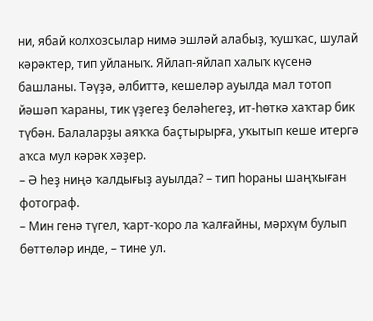ни, ябай колхозсылар нимә эшләй алабыҙ, ҡушҡас, шулай кәрәктер, тип уйланыҡ. Яйлап-яйлап халыҡ күсенә башланы. Тәүҙә, әлбиттә, кешеләр ауылда мал тотоп йәшәп ҡараны, тик үҙегеҙ беләһегеҙ, ит-һөткә хаҡтар бик түбән. Балаларҙы аяҡҡа баҫтырырға, уҡытып кеше итергә аҡса мул кәрәк хәҙер.
– Ә һеҙ ниңә ҡалдығыҙ ауылда? – тип һораны шаңҡыған фотограф.
– Мин генә түгел, ҡарт-ҡоро ла ҡалғайны, мәрхүм булып бөттөләр инде, – тине ул.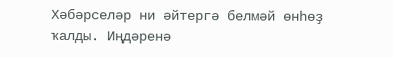Хәбәрселәр ни әйтергә белмәй өнһөҙ ҡалды. Иңдәренә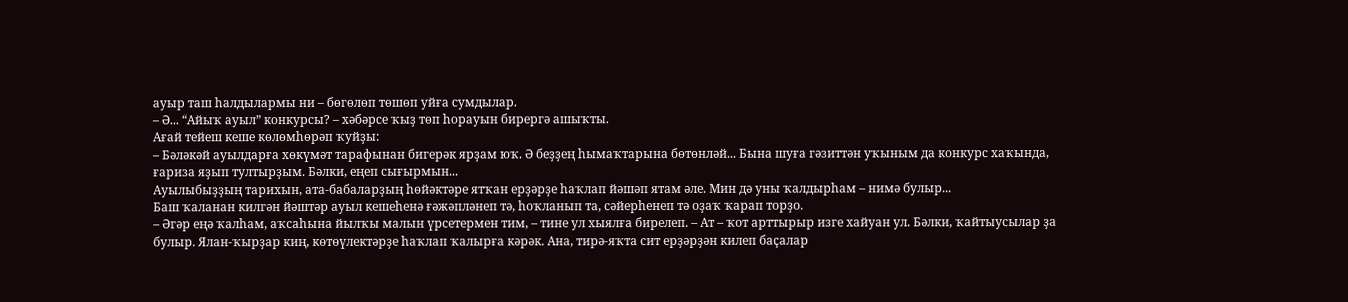ауыр таш һалдылармы ни – бөгөлөп төшөп уйға сумдылар.
– Ә... “Айыҡ ауыл” конкурсы? – хәбәрсе ҡыҙ төп һорауын бирергә ашыҡты.
Ағай тейеш кеше көлөмһөрәп ҡуйҙы:
– Бәләкәй ауылдарға хөкүмәт тарафынан бигерәк ярҙам юҡ. Ә беҙҙең һымаҡтарына бөтөнләй... Бына шуға гәзиттән уҡыным да конкурс хаҡында, ғариза яҙып тултырҙым. Бәлки, еңеп сығырмын...
Ауылыбыҙҙың тарихын, ата-бабаларҙың һөйәктәре ятҡан ерҙәрҙе һаҡлап йәшәп ятам әле. Мин дә уны ҡалдырһам – нимә булыр...
Баш ҡаланан килгән йәштәр ауыл кешеһенә ғәжәпләнеп тә, һоҡланып та, сәйерһенеп тә оҙаҡ ҡарап торҙо.
– Әгәр еңә ҡалһам, аҡсаһына йылҡы малын үрсетермен тим, – тине ул хыялға бирелеп. – Ат – ҡот арттырыр изге хайуан ул. Бәлки, ҡайтыусылар ҙа булыр. Ялан-ҡырҙар киң, көтөүлектәрҙе һаҡлап ҡалырға кәрәк. Ана, тирә-яҡта сит ерҙәрҙән килеп баҫалар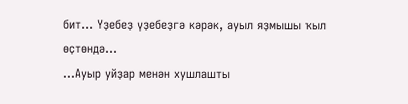бит... Үҙебеҙ үҙебеҙгә кәрәк, ауыл яҙмышы ҡыл өҫтөндә...
...Ауыр уйҙар менән хушлашты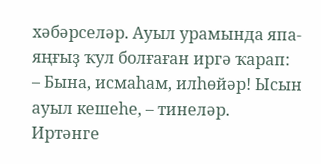хәбәрселәр. Ауыл урамында япа-яңғыҙ ҡул болғаған иргә ҡарап:
– Бына, исмаһам, илһөйәр! Ысын ауыл кешеһе, – тинеләр.
Иртәнге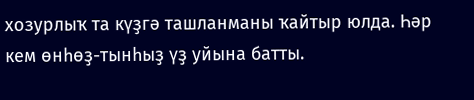хозурлыҡ та күҙгә ташланманы ҡайтыр юлда. Һәр кем өнһөҙ-тынһыҙ үҙ уйына батты.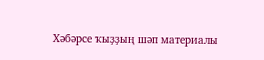Хәбәрсе ҡыҙҙың шәп материалы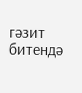гәзит битендә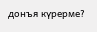донъя күрерме?